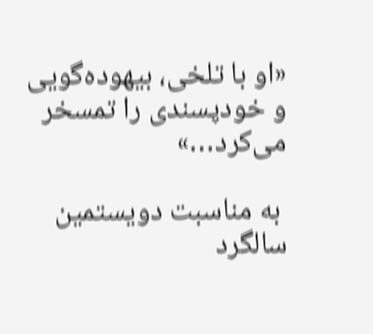«او با تلخی، بیهوده‌گویی و خودپسندی را تمسخر می‌کرد…»

 به مناسبت دویستمین سالگرد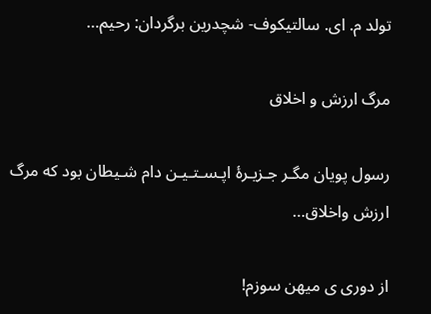تولد م. ای. سالتیکوف- شچدرین برگردان: رحیم…

مرگ ارزش و اخلاق

رسول پویان مگـر جـزیـرۀ اپـسـتـیـن دام شـیطان بود که مرگ ارزش واخلاق…

از دوری ی میهن سوزم!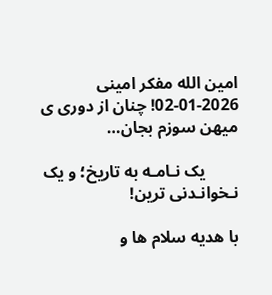امین الله مفکر امینی     2026-01-02! چنان از دوری ی میهن سوزم بجان…

        یک نـامـه به تاریخ؛ و یک نـخوانـدنی ترین!

با هدیه سلام ها و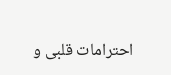احترامات قلبی و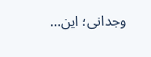وجدانی؛ این…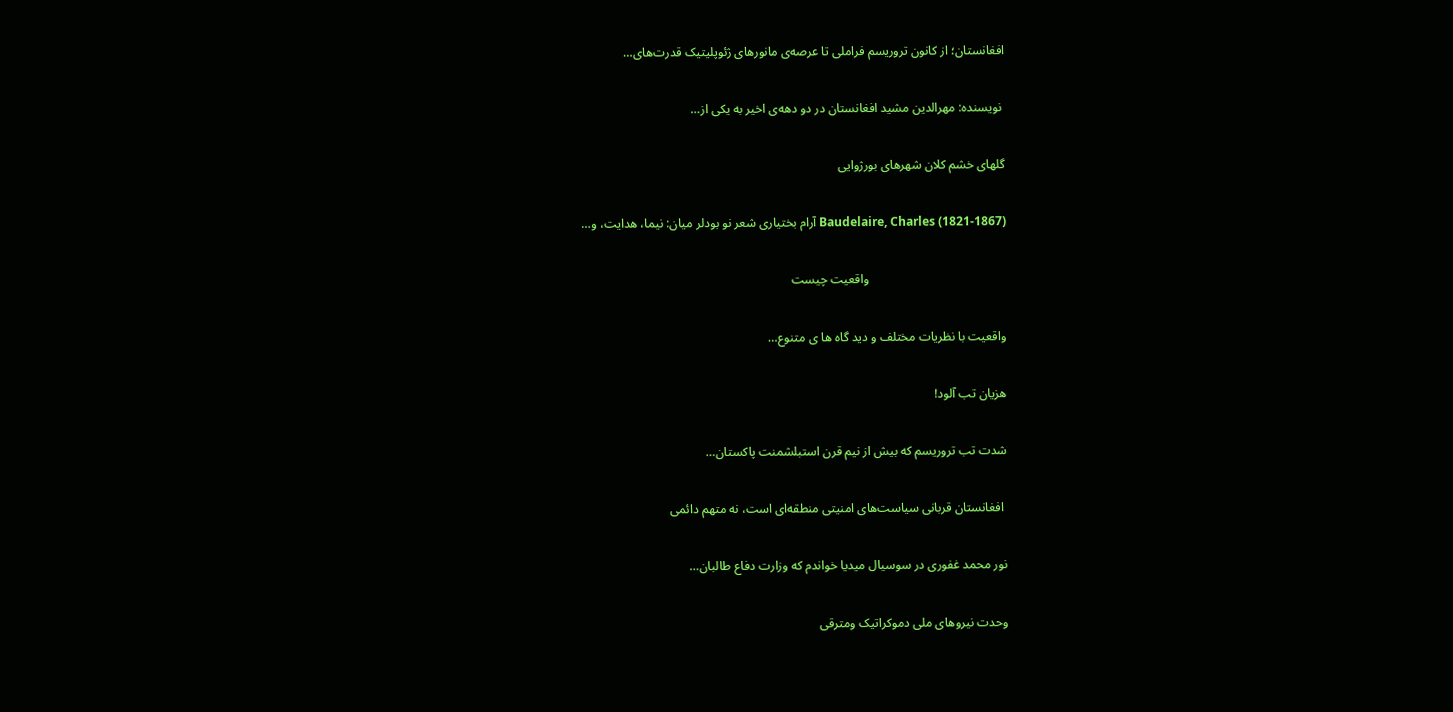افغانستان؛ از کانون تروریسم فراملی تا عرصه‌ی مانورهای ژئوپلیتیک قدرت‌های…

 نویسنده: مهرالدین مشید افغانستان در دو دهه‌ی اخیر به یکی از…

گلهای خشم کلان شهرهای بورژوایی

Baudelaire, Charles (1821-1867) آرام بختیاری شعر نو بودلر میان: نیما، هدایت، و…

                                            واقعیت چیست

واقعیت با نظریات مختلف و دید گاه ها ی متنوع…

هزیان تب آلود!

شدت تب تروریسم که بیش از نیم قرن استبلشمنت پاکستان…

 افغانستان قربانی سیاست‌های امنیتی منطقه‌ای است، نه متهم دائمی

نور محمد غفوری در سوسیال میدیا خواندم که وزارت دفاع طالبان…

وحدت نیروهای ملی دموکراتیک ومترقی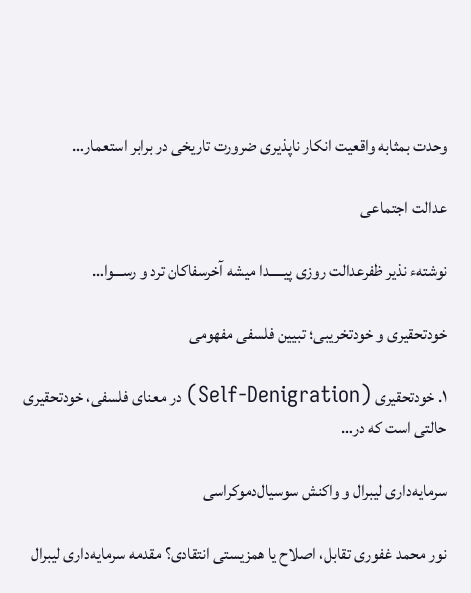وحدت بمثابه واقعیت انکار ناپذیری ضرورت تاریخی در برابر استعمار…

عدالت اجتماعی

نوشتهء نذیر ظفرعدالت روزی پیـــــدا میشه آخرسفاکان ترد و رســـوا…

خودتحقیری و خودتخریبی؛ تبیین فلسفی مفهومی

۱. خودتحقیری (Self-Denigration) در معنای فلسفی، خودتحقیری حالتی است که در…

سرمایه‌داری لیبرال و واکنش سوسیال‌دموکراسی

نور محمد غفوری تقابل، اصلاح یا همزیستی انتقادی؟ مقدمه سرمایه‌داری لیبرال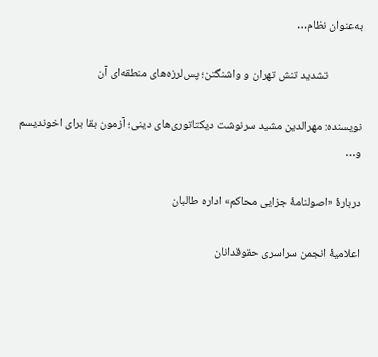به‌عنوان نظام…

             تشدید تنش تهران و واشنگتن؛ پس‌لرزه‌های منطقه‌ای آن

نویسنده: مهرالدین مشید سرنوشت دیکتاتوری‌های دینی؛ آزمون بقا برای اخوندیسم و…

دربارۀ «اصولنامۀ جزایی محاکم» اداره طالبان

اعلامیۀ انجمن سراسری حقوقدانان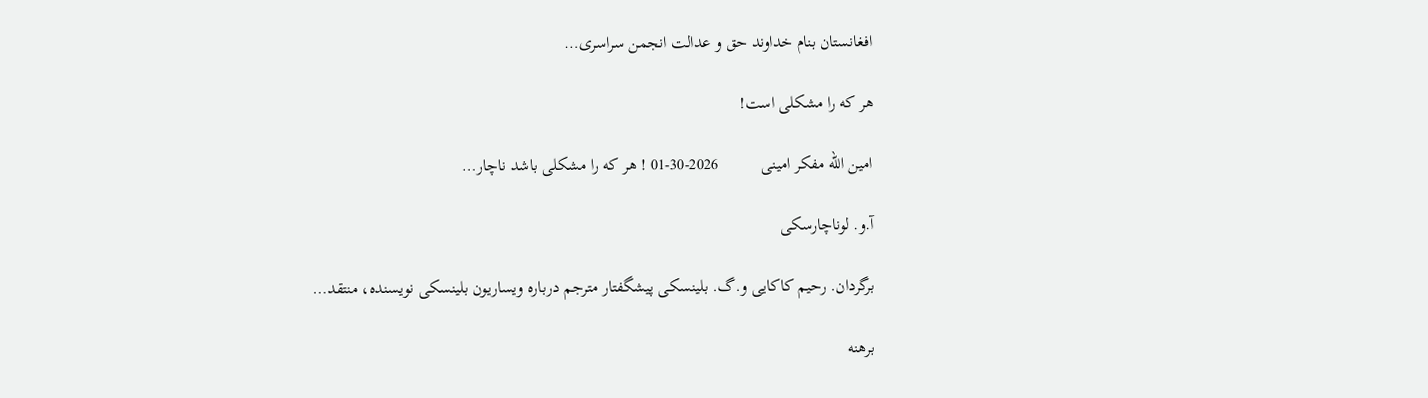افغانستان بنام خداوند حق و عدالت انجمن سراسری…

هر که را مشکلی است!

امین الله مفکر امینی          2026-30-01 ! هر که را مشکلی باشد ناچار…

آ.و. لوناچارسکی

برگردان. رحیم کاکایی و.گ. بلینسکی پیشگفتار مترجم درباره ویساریون بلینسکی نویسنده، منتقد…

برهنه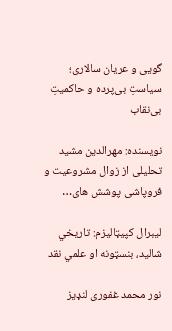گویی و عریان سالاری؛ سیاستِ بی‌پرده و حاکمیتِ بی‌نقاب

نویسنده: مهرالدین مشید تحلیلی از زوال مشروعیت و فروپاشی پوشش های…

لیبرال کپیټالیزم: تاریخي شالید، بنسټونه او علمي نقد

نور محمد غفوری لنډیز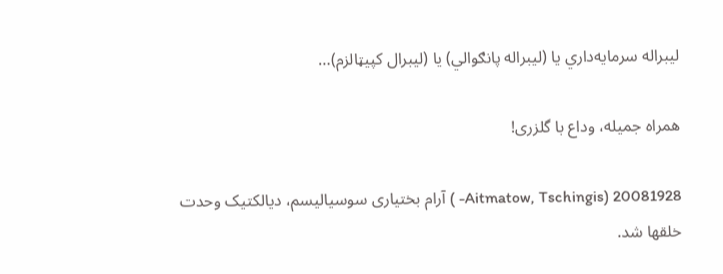لیبراله سرمایه‌داري یا (لیبراله پانګوالي) يا (لیبرال کپیټالزم)…

همراه جمیله، وداع با گلزری!

Aitmatow, Tschingis) 20081928- ) آرام بختیاری سوسیالیسم، دیالکتیک وحدت خلقها شد.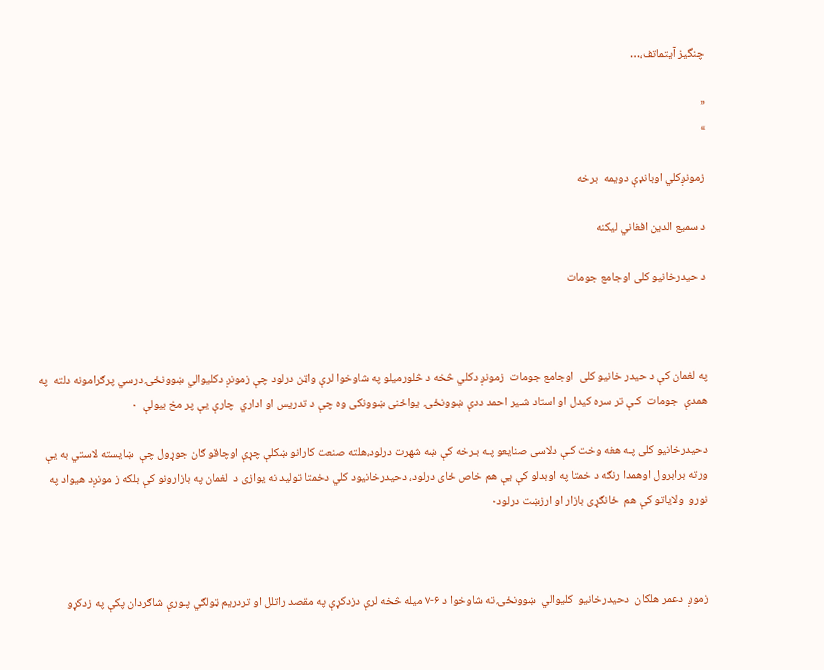چنگیز آیتماتف،…

«
»

زمونږکلي اوبانډې دویمه  برخه

د سمیع الدین افغاني لیکنه

د حیدرخانیو کلی اوجامع جومات



په لغمان کې د حیدر خانیو کلی  اوجامع جومات  زمونږ دکلي څخه د څلورمیلو په شاوخوا لرې واټن درلود چې زمونږ دکلیوالي ښوونځۍ درسي پرګرامونه دلته  په همدې  جومات  کـې تر سره کیدل او استاد شـیر احمد ددې ښوونځۍ  یواځنی ښوونکی وه چې د تدریس او اداري  چارې یې پر مخ بیولې  ۰

دحیدرخانیو کلی پـه هغه وخت کـې دلاسی صنایعو پـه بـرخه کې ښه شهرت درلود،هلته صنعت کارانو ښکلې چړې اوچاقو ګان جوړول چې  ښایسته لاستي به یې ورته برابرول اوهمدا رنګه د خمتا په اوبدلو کې یې هم خاص ځای درلود، دحیدرخانیود کلي دخمتا تولید نه یوازی د  لغمان په بازارونو کې بلکه ز مونږد هیواد په  نورو  ولایاتو کې هم  ځانګړی بازار او ارزښت درلود۰



زموږ  دعمر هلکان  دحیدرخانیو  کلیوالي  ښوونځۍ ته شاوخوا د ۶-۷ میله څخه لرې دزدکړې په مقصد راتلل او تردریم ټولګي پـورې شاګردان پکې په زدکړو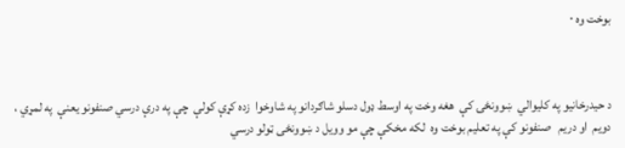بوخت وه ۰



د حیدرخانیو په کلیوالي  ښوونځۍ کې  هغه وخت په اوسط ډول دسلو شاګردانو په شاوخوا  زده کړې کولې  چې په درې درسي صنفونو یعنې  په لمړي ، دویم  او دریم   صنفونو کې په تعلیم بوخت وه  لکه مخکې چې مو وویل د ښوونځی ټولو درسي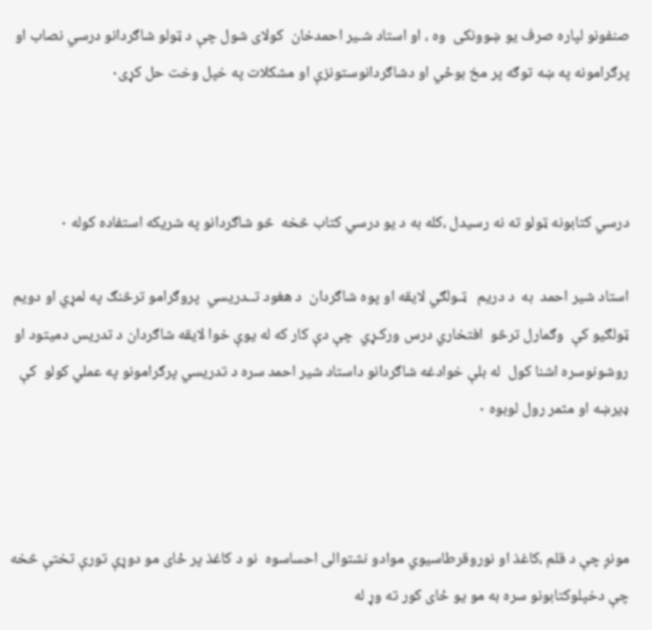صنفونو لپاره صرف یو ښوونکی  وه ، او استاد شـیر احمدخان  کولای شول چې د ټولو شاګردانو درسي نصاب او پرګرامونه په ښه توګه پر مخ بوځي او دشاګردانوستونزې او مشکلات په خپل وخت حل کړی۰



درسي کتابونه ټولو ته نه رسیدل ،کله به د یو درسي کتاب څخه  څو شاګردانو په شریکه استفاده کوله ۰

استاد شیر احمد  به  د دریم   ټـولګي لایقه او پوه شاګردان  د هغود تــدریسي  پروګرامو ترڅنګ په لمړي او دویم  ټولګیو کې  وګمارل ترڅو  افتخاري درس ورکـړي  چې دې کار که له يوې خوا لايقه شاګردان د تدريس دميتود او روشونوسره اشنا کول  له بلې خوادغه شاګردانو داستاد شیر احمد سره د تدريسي پرګرامونو په عملي کولو  کې ډيرښه او مثمر رول لوبوه ٠



مونږ چې د قلم ،کاغذ او نوروقرطاسیوي موادو نشتوالی احساسوه  نو د کاغذ پر ځای مو دوړې تورې تختې څخه چې دخپلوکتابونو سره به مو یو ځای کور ته وړ له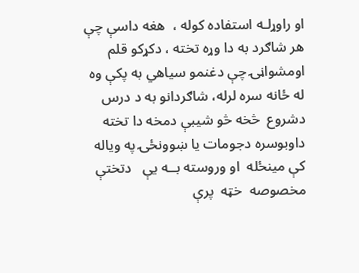او راوړلـه استفاده کوله ،  هغه داسې چې هر شاګرد به دا وړه تخته ، دکړکو قلم اومشواڼۍ چې دغنمو سیاهي به پکې وه له ځانه سره لرله، شاګردانو به د درس دشروع  څخه څو شیبې دمخه دا تخته داوبوسره دجومات یا ښوونځۍ په ویاله کې مینځله  او وروسته بــه یې   دتختې مخصوصه  خټه  پرې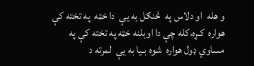و هله  او دلاس په  څنګل به یې  دا خټه  په تخته کې هواره  کـړه،کله چې دا اوبلنه خټه په تخته کې په  مساوي ډول هواره  شوه بـیا به یې  لمرته د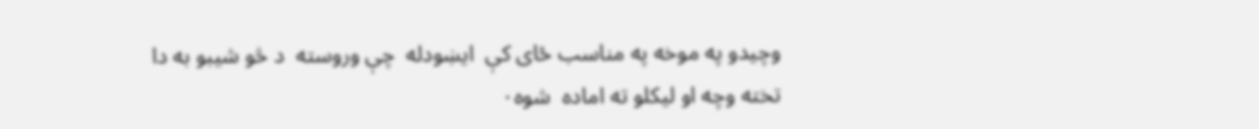وچیدو په موخه په مناسب ځای کې  ایښودله  چې وروسته  د څو شیبو به دا  تخته وچه او لیکلو ته اماده  شوه۰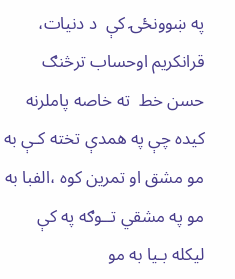په ښوونځۍ کې  د دنیات، قرانکریم اوحساب ترڅنګ حسن خط  ته خاصه پاملرنه  کیده چې په همدې تخته کـې به  مو مشق او تمرین کوه ،الفبا به مو په مشقي تــوګه په کې لیکله بـیا به مو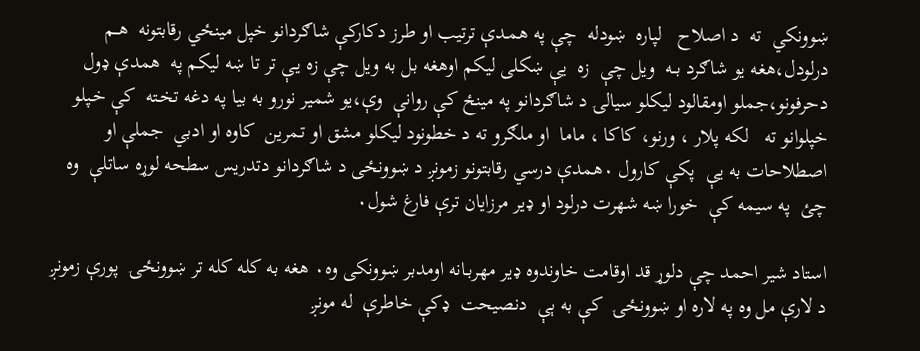ښوونکي  ته  د اصلاح   لپاره  ښودله  چې په همـدې ترتیب او طرز دکارکې شاګردانو خپل مینځي رقابتونه  هــم درلودل،هغه یو شاګرد بــه  ویل چې  زه  یې ښکلی لیکم اوهغه بل به ویل چې زه یـې تر تا ښه لیکم په  همدې ډول دحرفونو،جملو اومقالود لیکلو سیالۍ د شاګردانو په مینځ کې روانې  وې،یو شمیر نورو به بیا په دغه تخـته  کې خـپلو خپلوانو ته   لکه پلار ، ورنو، کاکا ، ماما  او ملګرو ته د خطونود لیکلو مشق او تـمرین  کاوه او ادبي  جملې او اصطلاحات به یې  پکې کارول ۰همدې درسي رقابتونو زمونږ د ښوونځی د شاګردانو دتدریس سطحه لوړه ساتلې  وه  چئ  په سیمه کې  خورا ښه شهرت درلود او ډیر مرزایان ترې فارغ شول۰

استاد شیر احمد چې دلوړ قد اوقامت خاوندوه ډیر مهربـانه اومدبر ښوونکی وه۰ هغه به کله کله تر ښوونځۍ  پورې زمونږ د لارې مل وه په لاره او ښوونځۍ  کې به ېې  دنصیحت  ډکې خاطرې  له مونږ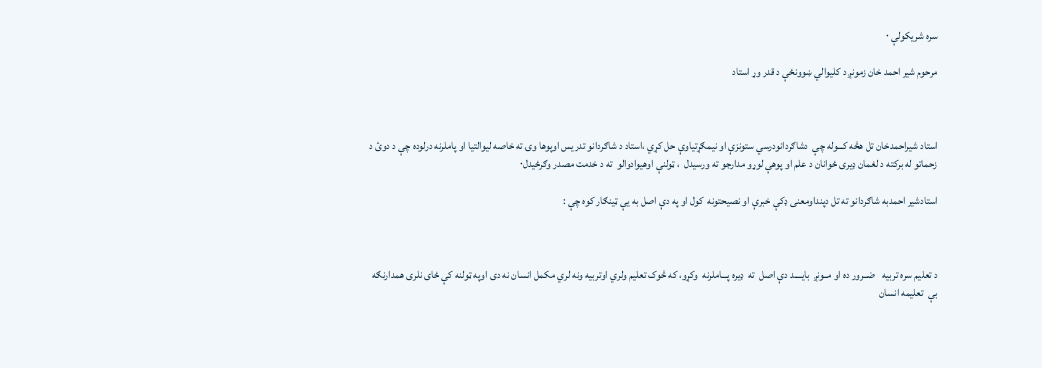سره شریکولې ۰

مرحوم شیر احمد خان زمونږ د کلیوالي ښوونځې د قدر وړ استاد



استاد شیراحمدخان تل هڅه کـــوله چې  دشاګردانودرسي ستونزې او نیمګړتیاوې حل کړي ،استاد د شاګردانو تدریس اوپوها وۍ ته خاصه لیوالتیا او پاملرنه درلوده چې د دوئ د زحماتو له برکته د لغمان ډیری ځوانان د علم او پوهې لوړو مدارجو ته ورسیدل  ، ټولنې اوهیوادوالو  ته د خدمت مصدر وګرځیدل۰

استادشیر احمدبه شاګردانو ته تل دپنداومعنی ډکې خبرې او نصیحتونه  کول او په دې اصل به یې ټینګار کوه چې :



د تعلیم سره تربیه   ضــرور ده او مــونږ  بایــــد دې اصل  ته  ډیره پـــاملرنه  وکړو، که څوک تعلیم ولري اوتربیه ونه لري مکمل انسان نه دی اوپه ټولنه کې ځای نلری همدارنګه بې  تعلیمه انسان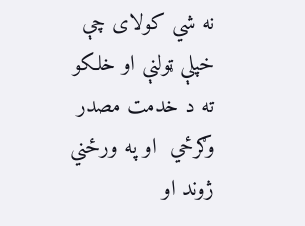نه شي کولای چې  خپلې ټولنې او خلکو ته د خدمت مصدر وګرځي  او په ورځني ژوند او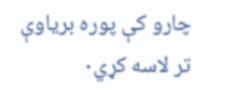چارو کې پوره بریاوې تر لاسه کړي۰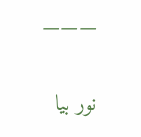———

نور بیا